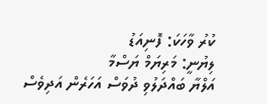ކުރު ވާހަކަ: ފޮނިއަޑު
ލިޔުނީ: މަރިޔަމް ޔަސްމާ
އަލްޔާ ބައްދަލުވި ދުވަސް އަހަރެން އަދިވެސް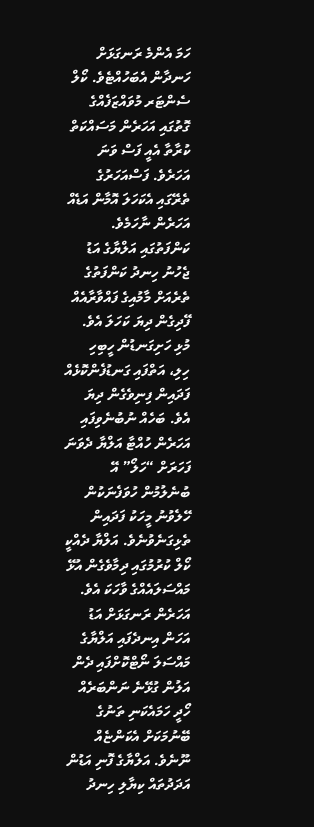ހަމަ އެންމެ ރަނގަޅަށް ހަނދާން އެބަހުއްޓެވެ. ކޯލް ސެންޓަރ މުވައްޒަފެއްގެ ގޮތުގައި އަހަރެން މަސައްކަތް ކުރާތާ އެއީ ފަސް ވަނަ އަހަރެވެ. ފަސްއަހަރުގެ ތެރޭގައި އެކަހަލަ އޮމާން އަޑެއް އަހަރެން ނާހަމެވެ. ކަންފަތުގައި އަލްޔާގެ އަޑު ޖެހުނު ހިނދު ކަންފަތުގެ ތެރެއަށް މާމުއިގެ ފައްވާރާއެއް ފޭދިގެން ދިޔަ ކަހަލަ އެވެ. މުޅި ހަށިގަނޑުން ހީބިހި ހިލި، އަތްފައި ގަނޑުފެންކޮޅެއް ފަދައިން ފިނިވެގެން ދިޔަ އެވެ. ބަހެއް ނުބުނެވިފައި އަހަރެން ހުއްޓާ އަލްޔާ ދެވަނަ ފަހަރަށް “ހަލޯ” އޭ ބުނެލުމުން ހުވަފެނަކުން ހޭލެވުނު މީހަކު ފަދައިން ތެޅިގަނެވުނެވެ. އަލްޔާ ދެއްކީ ކޯލް ކުރުމުގައި ދިމާވެގެން އުޅޭ މައްސަލައެއްގެ ވާހަކަ އެވެ. އަހަރެން ރަނގަޅަށް އަޑު އަހަން އިނދެފައި އަލްޔާގެ މައްސަލަ ނޯޓްކޮށްފައި ދެން އަލުން ގުޅޭނެ ނަންބަރެއް ހޯދީ ހަމައެކަނި ތަނުގެ ބޭނުމަކަށް އެކަންޏެއް ނޫނެވެ. އަލްޔާގެ ފޮނި އަޑުން އަދަދުތައް ކިޔާލި ހިނދު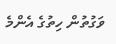ވަގުތުން ހިތުގެ އެންމެ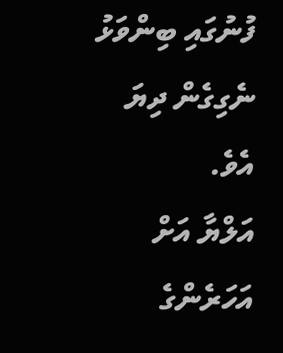ފުނުގައި ބިންވަޅު ނެގިގެން ދިޔަ އެވެ.
އަލްޔާ އަށް އަހަރެންގެ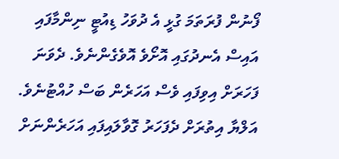ފޯނުން ފުރަތަމަ ގުޅީ އެ ދުވަހު ޑިއުޓީ ނިންމާފައި އައިސް އެނދުގައި އޮށޯވެ އޮވެގެންނެވެ. ދެވަނަ ފަހަރަށް އިވިފައި ވެސް އަހަރެން ބަސް ހުއްޓުނެވެ. އަލްޔާ އިތުރަށް ދެފަހަރު ގޮވާލައިފައި އަހަރެންނަށް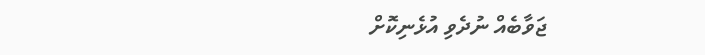ޖަވާބެއް ނުދެވި އުޅެނިކޮށް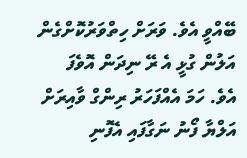ބޭއްވީ އެވެ. ވަރަށް ހިތްވަރުކޮށްގެން އަލުން ގުޅީ އެ ރޭ ނިދަން އޮވެފަ އެވެ. ހަމަ އެއްފަހަރު ރިންގް ވާއިރަށް އަލްޔާ ފޯނު ނަގާފައި އެފޮނި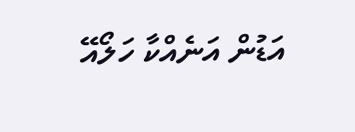އަޑުން އަނެއްކާ ހަލޯއޭ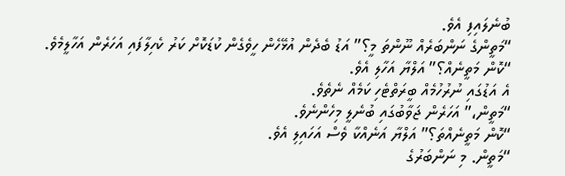ބުނެލައިފި އެވެ.
“މަތީންގެ ނަންބަރެއް ނޫންތަ މީ؟” އަޑު ބެދެން އުޅޭހެން ހީވެގެން ކުޑަކޮށް ކަރު ކެހިލާފައި އަހަރެން އަހާލީމެވެ. “ކޮން މަތީނެއް؟” އަލްޔާ އަހާލި އެވެ.
އެ އަޑުގައި ނުރުހުމެއް ބީރަތްޓެހި ކަމެއް ނެތެވެ.
“މަތީން،” އަހަރެން ޖަވާބުގައި ބުނެލީ މިހެންނެވެ.
“ކޮން މަތީނެއްތަ؟” އަލްޔާ އަނެއްކާ ވެސް އަހައިލި އެވެ.
“މަތީން. މި ނަންބަރުގެ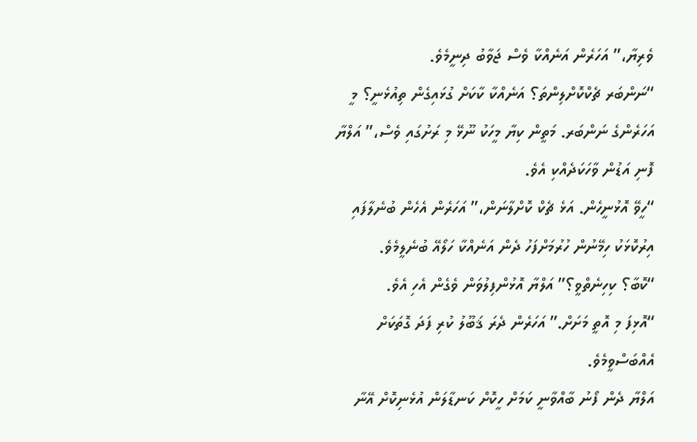ވެރިޔާ،” އަހަރެން އަނެއްކާ ވެސް ޖަވާބު ދިނީމެވެ.
“ނަންބަރ ޗެކްކޮށްލިންތަ؟ އަނެއްކާ ކާކަށް ގުޅައިގެން ތިއުޅެނީ؟ މީ އަހަރެންގެ ނަންބަރ. މަތީން ކިޔާ މީހަކު ނޫޅޭ މި ރަށުގައި ވެސް،” އަލްޔާ ފޮނި އަޑުން ވާހަކަދެއްކި އެވެ.
“ހީވޭ އޮޅުނީހެން. އަޅެ ޗެކް ކޮށްލާނަން،” އަހަރެން އެހެން ބުނެލާފައި އިރުކޮޅަކު ހިމޭނުން ހުރުމަށްފަހު ދެން އަނެއްކާ ހަލޯއޭ ބުނެލީމެވެ.
“ކޮބާ؟ ކިހިނެތްވީ؟” އަލްޔާ އޮޅުންފިލުވަން ވެގެން އެހި އެވެ.
“އޮޅިފަ މި އޮތީ މަށަށް.” އަހަރެން ދެރަ ޤަބޫލު ކުރި ފަދަ ގޮތަކަށް އެއްބަސްވީމެވެ.
އަލްޔާ ދެން ފޯނު ބާއްވާނީ ކަމަށް ހީކޮށް ކަނޑާލަން އުޅެނިކޮށް އޭނާ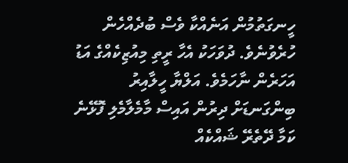ހީނގަތުމުން އަނެއްކާ ވެސް ބުދެއްހެން ހުރެވުނެވެ. ދުވަހަކު އެހާ ރީތި މިއުޒިކެއްގެ އަޑު އަހަރެން ނާހަމެވެ. އަލްޔާ ހީލާއިރު ބިންގަނޑަށް ދިރުން އައިސް މާމެލާމެލި ފޮޅޭނެ ކަމާ ދޭތެރޭ ޝައްކެއް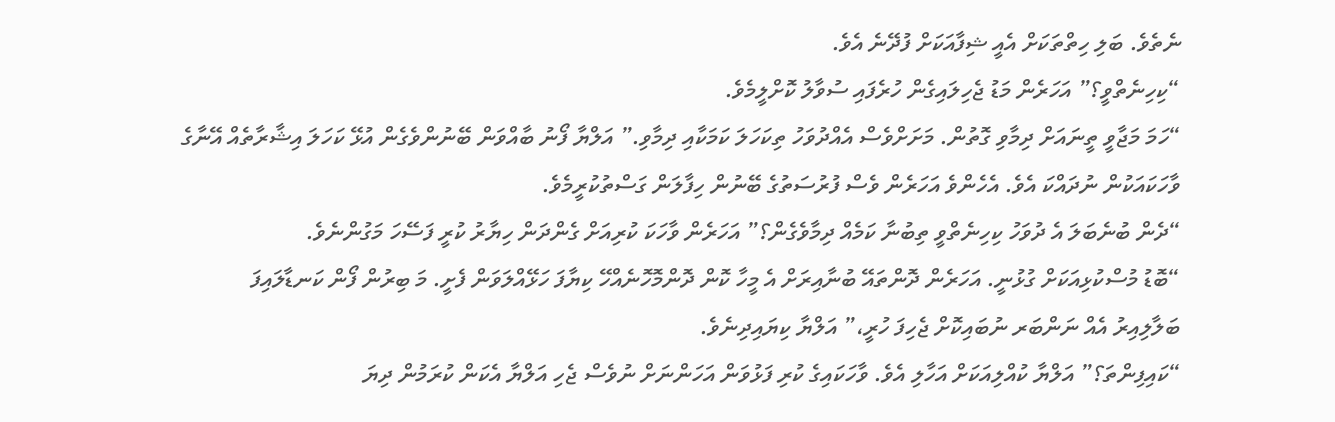ނެތެވެ. ބަލި ހިތްތަކަށް އެއީ ޝިފާއަކަށް ފުދޭނެ އެވެ.
“ކިހިނެތްވީ؟” އަހަރެން މަޑު ޖެހިލައިގެން ހުރެފައި ސުވާލު ކޮށްލީމެވެ.
“ހަމަ މަޖާވީ ތީނައަށް ދިމާވި ގޮތުން. މަށަށްވެސް އެއްދުވަހު ތިކަހަލަ ކަމަކާއި ދިމާވި.” އަލްޔާ ފޯނު ބާއްވަން ބޭނުންވެގެން އުޅޭ ކަހަލަ އިޝާރާތެއް އޭނާގެ ވާހަކައަކުން ނުދައްކަ އެވެ. އެހެންވެ އަހަރެން ވެސް ފުރުސަތުގެ ބޭނުން ހިފާލަން ގަސްތުކުރީމެވެ.
“ދެން ބުނެބަލަ އެ ދުވަހު ކިހިނެތްވީ ތިބުނާ ކަމެއް ދިމާވެގެން؟” އަހަރެން ވާހަކަ ކުރިއަށް ގެންދަން ހިޔާރު ކުރީ ފަސޭހަ މަގުންނެވެ.
“ބޮޑު މުސްކުޅިއަކަށް ގުޅުނީ. އަހަރެން ދޮންތައޭ ބުނާއިރަށް އެ މީހާ ކޮން ދޮންމޮހޮނެއްހޭ ކިޔާފަ ހަޅޭއްލަވަން ފެށީ. މަ ބިރުން ފޯން ކަނޑާލައިފަ ބަލާލިއިރު އެއް ނަންބަރ ނުބައިކޮށް ޖެހިފަ ހުރީ،” އަލްޔާ ކިޔައިދިނެވެ.
“ކައިފިންތަ؟” އަލްޔާ ކުއްލިއަކަށް އަހާލި އެވެ. ވާހަކައިގެ ކުރި ފަޅުވަން އަހަންނަށް ނުވެސް ޖެހި އަލްޔާ އެކަން ކުރަމުން ދިޔަ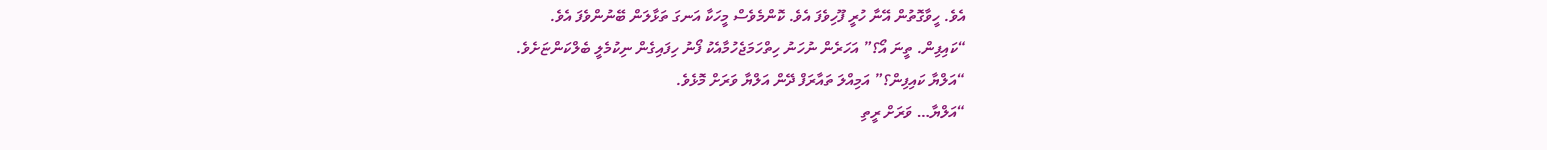އެވެ. ހީވާގޮތުން އޭނާ ހުރީ ފޫހިވެފަ އެވެ. ކޮންމެވެސް މީހަކާ އަނގަ ތަޅާލަން ބޭނުންވެފަ އެވެ.
“ކައިފިން. ތީނަ އޯ؟” އަހަރެން ނުހަނު ހިތްހަމަޖެހުމާއެކު ފޯނު ހިފައިގެން ނިކުމެލީ ބެލްކަންޏަށެވެ.
“އަލްޔާ ކައިފިން؟” އަމިއްލަ ތައާރަފް ދޭން އަލްޔާ ވަރަށް މޮޅެވެ.
“އަލްޔާ… ވަރަށް ރީތި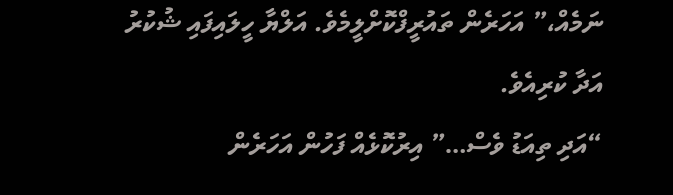ނަމެއް،” އަހަރެން ތައުރީފްކޮށްލީމެވެ. އަލްޔާ ހީލައިފައި ޝުކުރު އަދާ ކުރިއެވެ.
“އަދި ތިއަޑު ވެސް…” އިރުކޮޅެއް ފަހުން އަހަރެން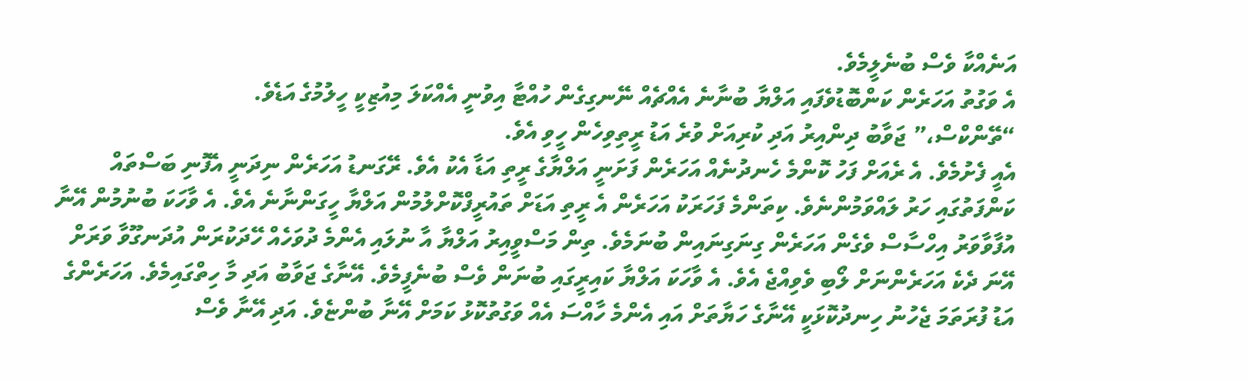އަނެއްކާ ވެސް ބުނެލީމެވެ.
އެ ވަގުތު އަހަރެން ކަންބޮޑުވެފައި އަލްޔާ ބުނާނެ އެއްޗެއް ނޭނގިގެން ހުއްޓާ އިވުނީ އެއްކަލަ މިއުޒިކީ ހީލުމުގެ އަޑެވެ.
“ތޭންކްސް،” ޖަވާބު ދިންއިރު އަދި ކުރިއަށް ވުރެ އަޑު ރީތިވިހެން ހީވި އެވެ.
އެއީ ފެށުމެވެ. އެ ރެއަށް ފަހު ކޮންމެ ހެނދުނެއް އަހަރެން ފަށަނީ އަލްޔާގެ ރީތި އަޑާ އެކު އެވެ. ރޭގަނޑު އަހަރެން ނިދަނީ އެފޮނި ބަސްތައް ކަންފަތުގައި ހަރު ލައްވަމުންނެވެ. ކިތަންމެ ފަހަރަކު އަހަރެން އެ ރީތި އަޑަށް ތައުރީފްކޮށްލުމުން އަލްޔާ ހީގަންނާނެ އެވެ. އެ ވާހަކަ ބުނުމުން އޭނާ އުފާވާވަރު އިހްސާސް ވެގެން އަހަރެން ގިނަގިނައިން ބުނަމެވެ. ތިން މަސްވީއިރު އަލްޔާ އާ ނުލައި އެންމެ ދުވަހެއް ހޭދަކުރަން އުދަނގޫވާ ވަރަށް އޭނަ ދެކެ އަހަރެންނަށް ލޯބި ވެވިއްޖެ އެވެ. އެ ވާހަކަ އަލްޔާ ކައިރީގައި ބުނަން ވެސް ބުނެފީމެވެ. އޭނާގެ ޖަވާބު އަދި މާ ހިތްގައިމެވެ. އަހަރެންގެ އަޑު ފުރަތަމަ ޖެހުނު ހިނދުކޮޅަކީ އޭނާގެ ހަޔާތަށް އައި އެންމެ ހާއްސަ އެއް ވަގުތުކޮޅު ކަމަށް އޭނާ ބުންޏެވެ. އަދި އޭނާ ވެސް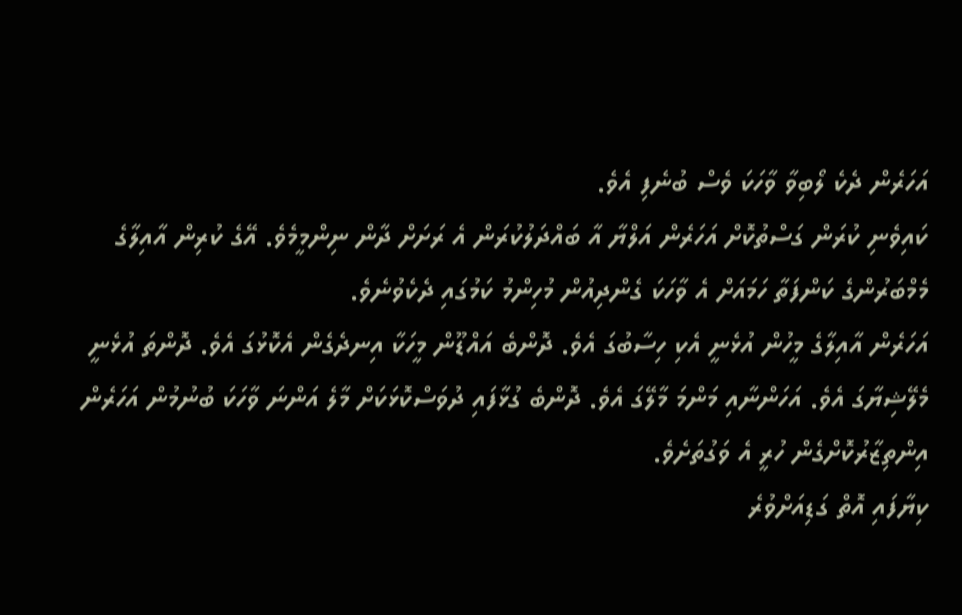އަހަރެން ދެކެ ލޯބިވާ ވާހަކަ ވެސް ބުނެފި އެވެ.
ކައިވެނި ކުރަން ގަސްތުކޮށް އަހަރެން އަލްޔާ އާ ބައްދަލުކުރަން އެ ރަށަށް ދާން ނިންމީމެވެ. އޭގެ ކުރިން އާއިލާގެ މެމްބަރުންގެ ކަންފަތާ ހަމައަށް އެ ވާހަކަ ގެންދިއުން މުހިންމު ކަމުގައި ދެކެވުނެވެ.
އަހަރެން އާއިލާގެ މީހުން އުޅެނީ އެކި ހިސާބުގަ އެވެ. ދޮންބެ އައްޑޫން މީހަކާ އިނދެގެން އެކޮޅުގަ އެވެ. ދޮންތަ އުޅެނީ މެލޭޝިޔާގަ އެވެ. އަހަންނާއި މަންމަ މާލޭގަ އެވެ. ދޮންބެ ގުޅާފައި ދުވަސްކޮޅަކަށް މާލެ އަންނަ ވާހަކަ ބުނުމުން އަހަރެން އިންތިޒާރުކޮށްގެން ހުރީ އެ ވަގުތަށެވެ.
ކިޔާފައި އޮތް ގަޑިއަށްވުރެ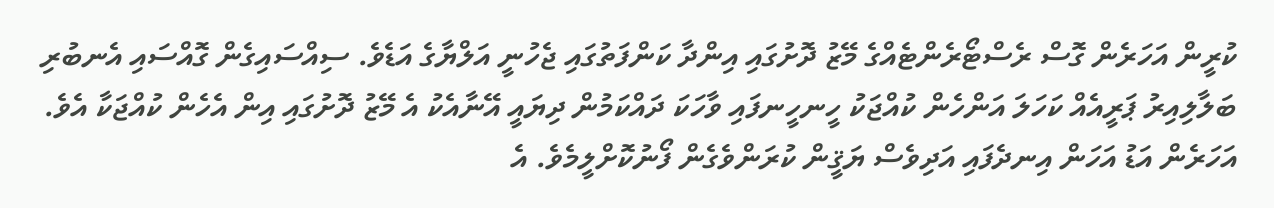ކުރީން އަހަރެން ގޮސް ރެސްޓޯރެންޓެއްގެ މޭޒު ދޮށުގައި އިންދާ ކަންފަތުގައި ޖެހުނީ އަލްޔާގެ އަޑެވެ. ސިއްސައިގެން ގޮއްސައި އެނބުރި ބަލާލިއިރު ޕަރީއެއް ކަހަލަ އަންހެން ކުއްޖަކު ހީނހީނފައި ވާހަކަ ދައްކަމުން ދިޔައީ އޭނާއެކު އެ މޭޒު ދޮށުގައި އިން އެހެން ކުއްޖަކާ އެވެ. އަހަރެން އަޑު އަހަން އިނދެފައި އަދިވެސް ޔަޤީން ކުރަންވެގެން ފޯނުކޮށްލީމެވެ. އެ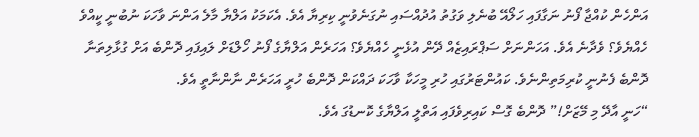އަންހެން ކުއްޖާ ފޯނު ނަގާފައި ހަލޯއޭ ބުނެލި ވަގުތު އުދުއްސައި ނުގަނެވުނީ ކިރިޔާ އެވެ. އެކަމަކު އަލްޔާ މާލެ އަންނަ ވާހަކަ ނުބުނީ ކީއްވެ ހެއްޔެވެ؟ ވެދާނެ އެވެ. އަހަންނަށް ސަޕްރައިޒެއް ދޭން އުޅެނީ ހެއްޔެވެ؟ އަހަރެން އަލްޔާގެ ފޯނު ހޯލްޑަށް ލައިފައި ދޮންބެ އަށް ގުޅާލިތަނާ ދޮންބެ ފެނުނީ ކުރިމަތިންނެވެ. ކައުންޓަރުގައި ހުރި މީހަކާ ވާހަކަ ދައްކަން ދޮންބެ ހުރީ އަހަރެން ނާންނާތީ އެވެ.
“ހަނީ އާދޭ މި މޭޒަށް!” ދޮންބެ ގޮސް ކައިރިވެފައި އަތްލީ އަލްޔާގެ ކޮނޑުގަ އެވެ.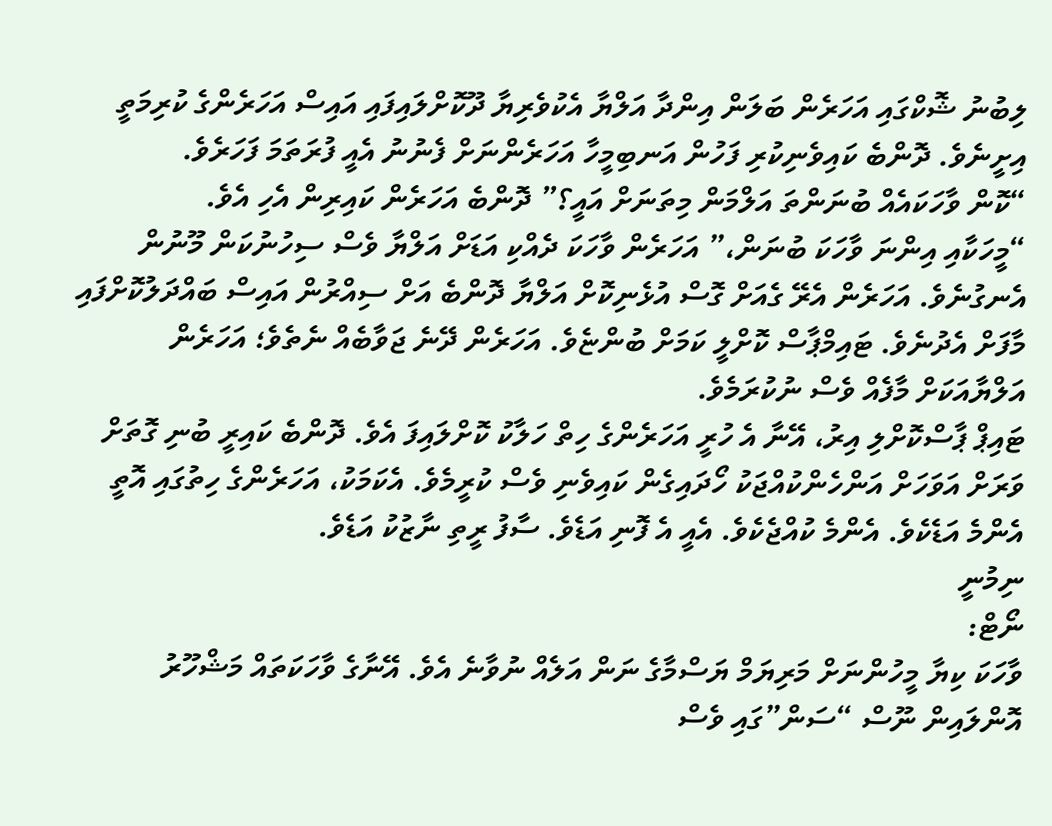ލިބުނު ޝޮކްގައި އަހަރެން ބަލަން އިންދާ އަލްޔާ އެކުވެރިޔާ ދޫކޮށްލައިފައި އައިސް އަހަރެންގެ ކުރިމަތީ އިށީނެވެ. ދޮންބެ ކައިވެނިކުރި ފަހުން އަނބިމީހާ އަހަރެންނަށް ފެނުނު އެއީ ފުރަތަމަ ފަހަރެވެ.
“ކޮން ވާހަކައެއް ބުނަންތަ އަލްމަން މިތަނަށް އައީ؟” ދޮންބެ އަހަރެން ކައިރިން އެހި އެވެ.
“މީހަކާއި އިންނަ ވާހަކަ ބުނަން،” އަހަރެން ވާހަކަ ދެއްކި އަޑަށް އަލްޔާ ވެސް ސިހުނުކަން މޫނުން އެނގުނެވެ. އަހަރެން އެރޭ ގެއަށް ގޮސް އުޅެނިކޮށް އަލްޔާ ދޮންބެ އަށް ސިއްރުން އައިސް ބައްދަލުކޮށްފައި މާފަށް އެދުނެވެ. ޓައިމްޕާސް ކޮށްލީ ކަމަށް ބުންޏެވެ. އަހަރެން ދޭނެ ޖަވާބެއް ނެތެވެ؛ އަހަރެން އަލްޔާއަކަށް މާފެއް ވެސް ނުކުރަމެވެ.
ޓައިޕް ޕާސްކޮށްލި އިރު، އޭނާ އެ ހުރީ އަހަރެންގެ ހިތް ހަލާކު ކޮށްލައިފަ އެވެ. ދޮންބެ ކައިރީ ބުނި ގޮތަށް ވަރަށް އަވަހަށް އަންހެންކުއްޖަކު ހޯދައިގެން ކައިވެނި ވެސް ކުރީމެވެ. އެކަމަކު، އަހަރެންގެ ހިތުގައި އޮތީ އެންމެ އަޑެކެވެ. އެންމެ ކުއްޖެކެވެ. އެއީ އެ ފޮނި އަޑެވެ. ސާފު ރީތި ނާޒުކު އަޑެވެ.
ނިމުނީ
ނޯޓް:
ވާހަކަ ކިޔާ މީހުންނަށް މަރިޔަމް ޔަސްމާގެ ނަން އަލެއް ނުވާނެ އެވެ. އޭނާގެ ވާހަކަތައް މަޝްހޫރު އޮންލައިން ނޫސް “ސަން”ގައި ވެސް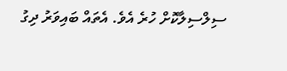ސިލްސިލާކޮށް ހުރެ އެވެ. އެތައް ބައިވަރު ދިގު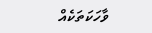ވާހަކަތަކެއް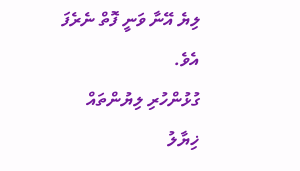ލިޔެ އޭނާ ވަނީ ފޮތް ނެރެފަ އެވެ.
ގުޅުންހުރި ލިޔުންތައް
ޚިޔާލު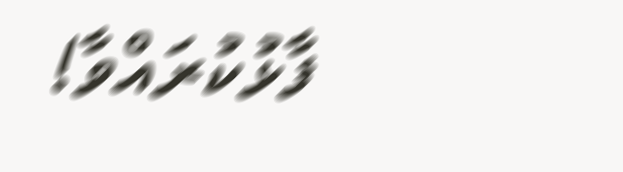ފާޅުކުރައްވާ!